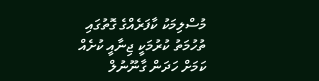މުސްލިމަކު ކާފަރެއްގެ ގޮތުގައި ތުހުމަތު ކުރުމަކީ ޖިނާއީ ކުށެއް ކަމަށް ހަދަން ގާނޫނުލް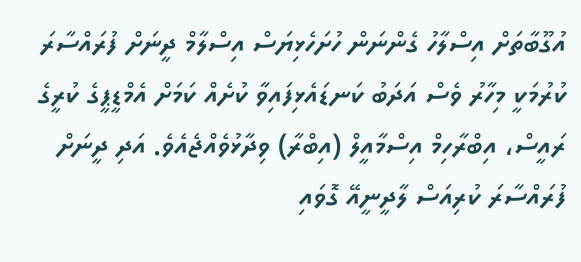އުގޫބާތަށް އިސްލާހު ގެންނަން ހުށަހެޅިޔަސް އިސްލާމް ދީނަށް ފުރައްސާރަ ކުރުމަކީ މިހާރު ވެސް އަދަބު ކަނޑައެޅިފައިވާ ކުށެއް ކަމަށް އެމްޑީޕީގެ ކުރީގެ ރައީސް، އިބްރާހިމް އިސްމާއީލް (އިބްރާ) ވިދާޅުވެއްޖެއެވެ. އަދި ދީނަށް ފުރައްސާރަ ކުރިއަސް ލާދީނީއޭ ގޮވައި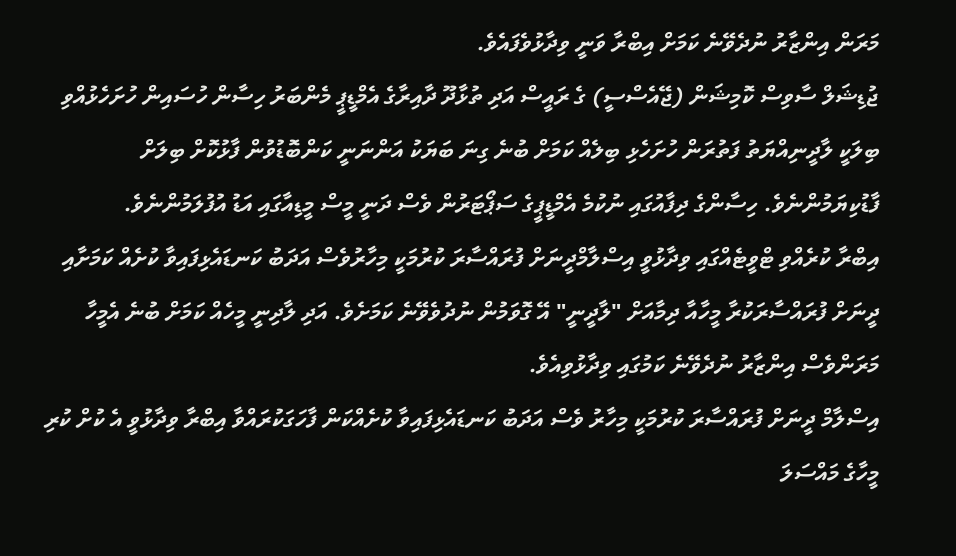މަރަން އިންޒާރު ނުދެވޭނެ ކަމަށް އިބްރާ ވަނީ ވިދާޅުވެފައެވެ.
ޖުޑިޝަލް ސާވިސް ކޮމިޝަން (ޖޭއެސްސީ) ގެ ރައީސް އަދި ތުޅާދޫ ދާއިރާގެ އެމްޑީޕީ މެންބަރު ހިސާން ހުސައިން ހުށަހެޅުއްވި ބިލަކީ ލާދީނިއްޔަތު ފަތުރަން ހުށަހެޅި ބިލެއް ކަމަށް ބުނެ ގިނަ ބަޔަކު އަންނަނީ ކަންބޮޑުވުން ފާޅުކޮށް ބިލަށް ފާޑުކިޔަމުންނެވެ. ހިސާންގެ ދިފާއުގައި ނުކުމެ އެމްޑީޕީގެ ސަޕޯޓަރުން ވެސް ދަނީ މީސް މީޑިއާގައި އަޑު އުފުލަމުންނެވެ.
އިބްރާ ކުރެއްވި ޓްވީޓެއްގައި ވިދާޅުވީ އިސްލާމްދީނަށް ފުރައްސާރަ ކުރުމަކީ މިހާރުވެސް އަދަބު ކަނޑައެޅިފައިވާ ކުށެއް ކަމަށާއި ދީނަށް ފުރައްސާރަކުރާ މީހާއާ ދިމާއަށް "ލާދީނީ" އޭ ގޮވަމުން ނުދުވެވޭނެ ކަމަށެވެ. އަދި ލާދިނީ މީހެއް ކަމަށް ބުނެ އެމީހާ މަރަންވެސް އިންޒާރު ނުދެވޭނެ ކަމުގައި ވިދާޅުވިއެވެ.
އިސްލާމް ދީނަށް ފުރައްސާރަ ކުރުމަކީ މިހާރު ވެސް އަދަބު ކަނޑައެޅިފައިވާ ކުށެއްކަން ފާހަގަކުރައްވާ އިބްރާ ވިދާޅުވީ އެ ކުށް ކުރި މީހާގެ މައްސަލަ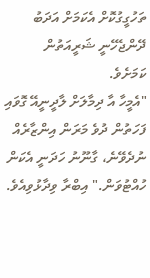ތަހުގީގުކޮށް އެކަމަށް އަދަބު ދޭންޖެހޭނީ ޝަރީއަތުން ކަމަށެވެ.
"އެމީހާ އާ ދިމާލަށް ލާދީނީއޭ ގޮވައި ފަހަތުން ދުވެ މަރަން އިންޒާރެއް ނުދެވޭނެ، ގާނޫނު ހަދަނީ އެކަން ހުއްޓުވަން." އިބްރާ ވިދާޅުވިއެވެ.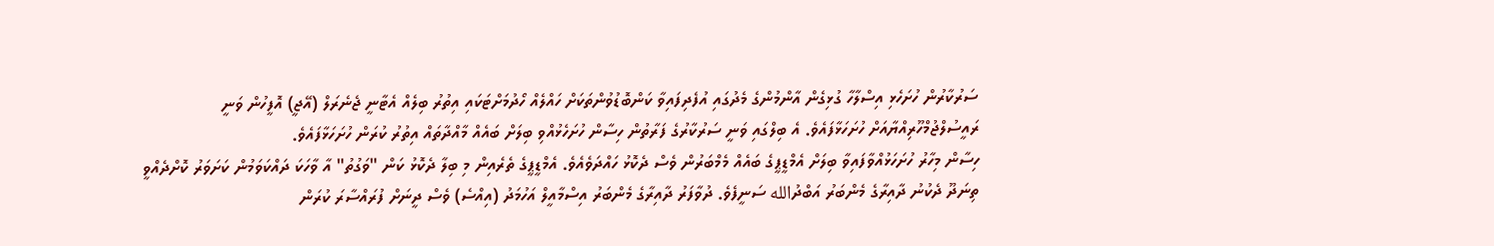ސަރުކާރުން ހުށަހެޅި އިސްލާހާ ގުޅިގެން އާންމުންގެ މެދުގައި އުފެދިފައިވާ ކަންބޮޑުވުންތަކަށް ހައްލެއް ހޯދުމަށްޓަކައި އިތުރު ބިލެއް އެޓާނީ ޖެނެރަލް (އޭޖީ) އޮފީހުން ވަނީ ރައީސުލްޖުމްހޫރިއްޔާއަށް ހުށަހަޅާފައެވެ. އެ ބިލްގައި ވަނީ ސަރުކާރުގެ ފަރާތުން ހިސާން ހުށަހެޅުއްވި ބިލަށް ބައެއް މާއްދާތައް އިތުރު ކުރަން ހުށަހަޅާފައެވެ.
ހިސާން މިހާރު ހުށަހަޅުއްވާފައިވާ ބިލަށް އެމްޑީޕީގެ ބައެއް މެމްބަރުން ވެސް ދެކޮޅު ހައްދަވެއެވެ. އެމްޑީޕީގެ ތެރެއިން މި ބިލާ ދެކޮޅު ކަން "ވަގުތު" އާ ވާހަކަ ދައްކަވަމުން ކަށަވަރު ކޮށްދެއްވީ ތިނަދޫ ދެކުނު ދާއިރާގެ މެންބަރު އަބްދުالله ސަނީފެވެ. ދުވާފަރު ދާއިރާގެ މެންބަރު އިސްމާއީލް އަހުމަދު (އިއްސެ) ވެސް ދީނަށް ފުރައްސާރަ ކުރަން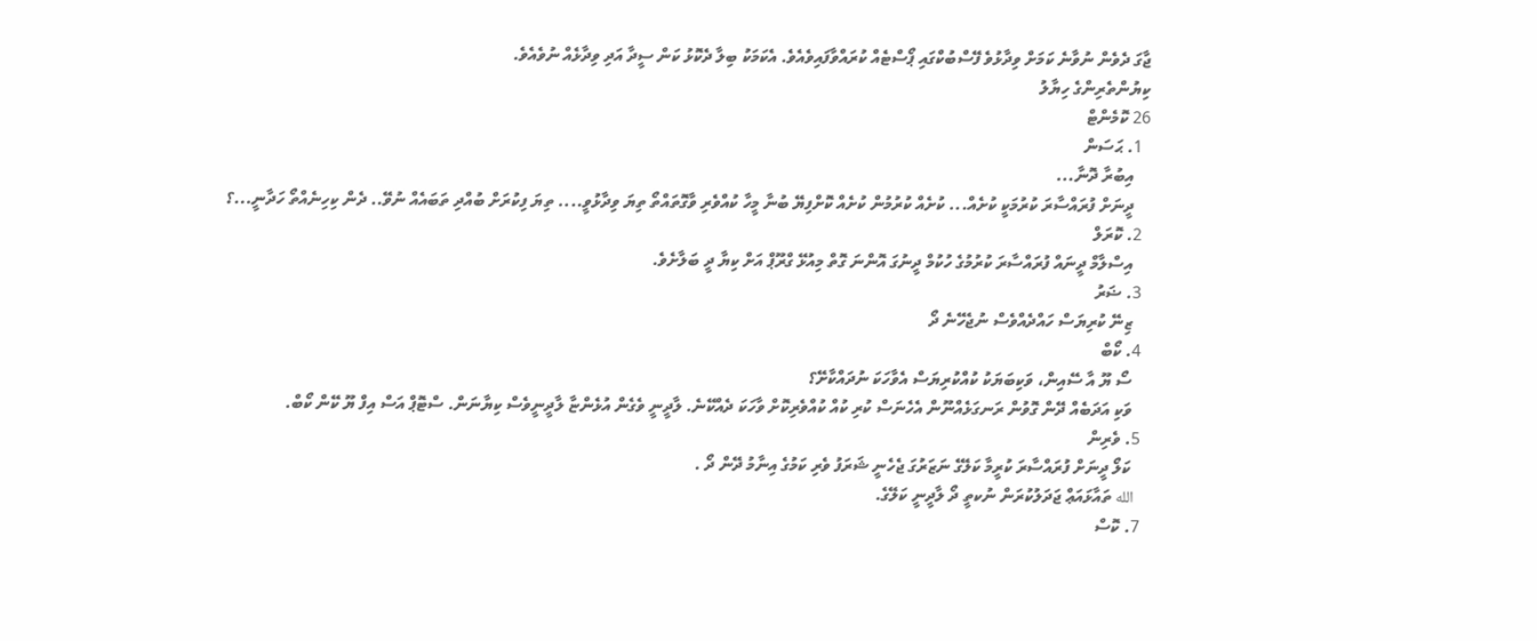ޖާގަ ދެވެން ނުވާނެ ކަމަށް ވިދާޅުވެ ފޭސްބުކްގައި ޕޯސްޓެއް ކުރައްވާފައިވެއެވެ. އެކަމަކު ބިލާ ދެކޮޅު ކަން ސީދާ އަދި ވިދާޅެއް ނުވެއެވެ.
ކިޔުންތެރިންގެ ހިޔާލު
26 ކޮމެންޓް
  1. ޙަސަން
    އިބުރާ ދޮނާ...
    ދީނަށް ފުރައްސާރަ ކުރުމަކީ ކުށެއް... ކުށެއް ކުރުމުން ކުށެއް ކޮށްފިޔޭ ބުނާ މީހާ ކުއްވެރި ވާގޮތައްތޯ ތިޔަ ވިދާޅުވީ.... ތިޔަ ފިކުރަށް ބުއްދި ތަބައެއް ނުވޭ.. ދެން ކިހިނެއްތޯ ހަދާނީ...؟
  2. ކޮރަލް
    އިސްލާމް ދީނައް ފުރައްސާރަ ކުރުމުގެ ހުކުމް ދީނުގަ އޮންނަ ގޮތް މިއުޅޭ ގްރޫޕް އަށް ކިޔާ ދީ ބަލާށެވެ.
  3. ޟަރު
    ޒިނޭ ކުރިޔަސް ހައްދެއްވެސް ނުޖެހޭނެ ދޯ
  4. ކޯބް
    ސޯ ޔޫ އާ ސޭއިން، ވަކިބަޔަކު ކުއްކުރިޔަސް އެވާހަކަ ނުދައްކާށޭ؟
    ވަކި އަދަބެއް ދޭން ގޮވުން ރަނގަޅެއްނޫން އެހެނަސް ކުރި ކުއް ކުއްވެރިކޮށް ވާހަކަ ދެއްކޭނެ. ލާދީނީ ވެގެން އުޅެންޏާ ލާދީނީވެސް ކިޔާނަން. ސްޓޮޕް އަސް އިފް ޔޫ ކޭން ކޯބް.
  5. ވެރިން
    ކަލޯ ދީނަށް ފުރައްސާރަ ކުރީމާ ކަލޭގެ ނަޒަރުގަ ޖެހެނީ ޝަރަފު ވެރި ކަމުގެ އިނާމު ދޭން ދޯ .
    الله ތައާޅައަޢް ޖަދަލުކުރަން ނުކތީ ދޯ ލާދީނީ ކަލޭގެ.
  7. ކޮސް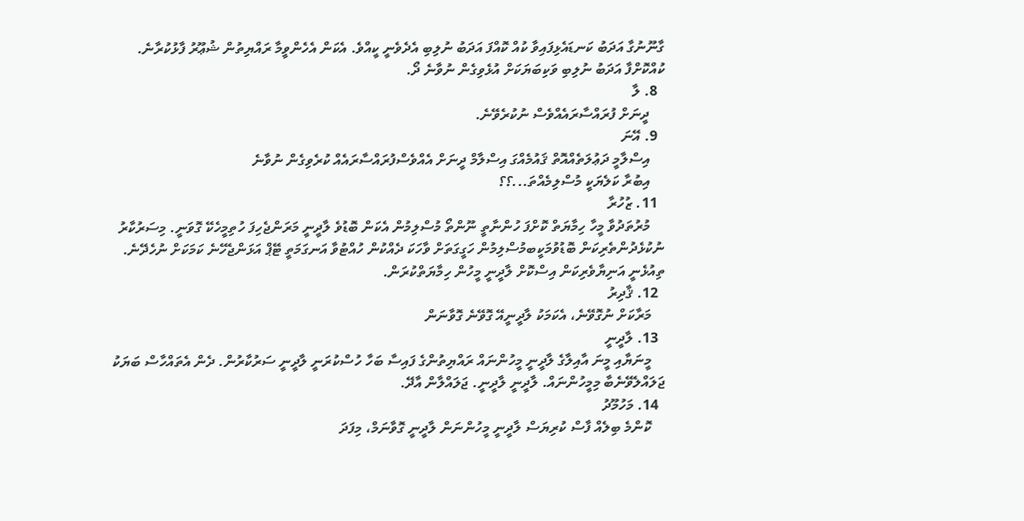ގާނޫނުގާ އަދަބު ކަނޑައެޅިފައިވާ ކުއް ކޮއްފަ އަދަބު ނުލިބި އެދެވެނީ ކީއްވެ. އެކަން އެހެންވީމާ ރައްޔިތުން ޝުޢޫރު ފާޅުކުރާނެ. ކުއްކޮށްފާ އަދަބު ނުލިބި ވަކިބަޔަކަށް އުޅެވިގެން ނުވާނެ ދޯ.
  8. ލާ
    ދީނަށް ފުރައްސާރައެއްވެސް ނުކުރެވޭނެ.
  9. އޭނަ
    އިސްލާމީ ދަޢުލަތެއްއޮތް ޤައުމެއްގަ އިސްލާމް ދީނަށް އެއްވެސްފުރައްސާރައެއް ކުރެވިގެން ނުވާނެ
    އިބުރާ ކަލެޔަކީ މުސްލިމެއްތަ...؟؟
  11. ޒުހުރާ
    މުރުތަދުވާ މީހާ ހިމާޔަތް ކޮށްފަ ހުންނާތީ ނޫންތޯ މުސްލިމުން އެކަން ބޮޑުވެ ލާދީނީ މަރަންޖެހިފަ ހުތިމީހެކޭ ގޮވަނީ. މިސަރުކާރު ނުކުޅެދުންތެރިކަން ބޮޑުވުމަކީބމުސްލިމުން ހަގީގަތަށް ވާހަކަ ދެއްކުން ހުއްޓުވާ އަނގަމަތީ ޓޭޕް އަޅަންޖެހޭނެ ކަމަކަށް ނުހެދޭނެ. ތިއުޅެނީ އަނިޔާވެރިކަން އިސްކޮށް ލާދީނީ މީހުން ހިމާޔަތްކުރަން.
  12. ޤާދިރު
    މަރާކަށް ނުގޮވޭނެ، އެކަމަކު ލާދީނީއޭ ގޮވޭނެ ގޮވާނަން
  13. ލާދީނީ
    މީނަޔާއި މީނަ އާއިލާގެ ލާދީނީ މީހުންނައް ރައްޔިތުންގެ ފައިސާ ބަހާ ހުސްކުރަނީ ލާދީނީ ސަރުކާރުން. ދެން އެތައްހާސް ބަޔަކު ޖަލައްލެވޭނެބާ މިމީހުންނައް. ލާދީނީ ލާދީނީ. ޖަލައްލާން އާދޭ.
  14. މަހުމޫދު
    ކޮންމެ ބިލެއް ފާސް ކުރިޔަސް ލާދީނީ މީހުންނަން ލާދީނީ ގޮވާނަމް، މިފަދަ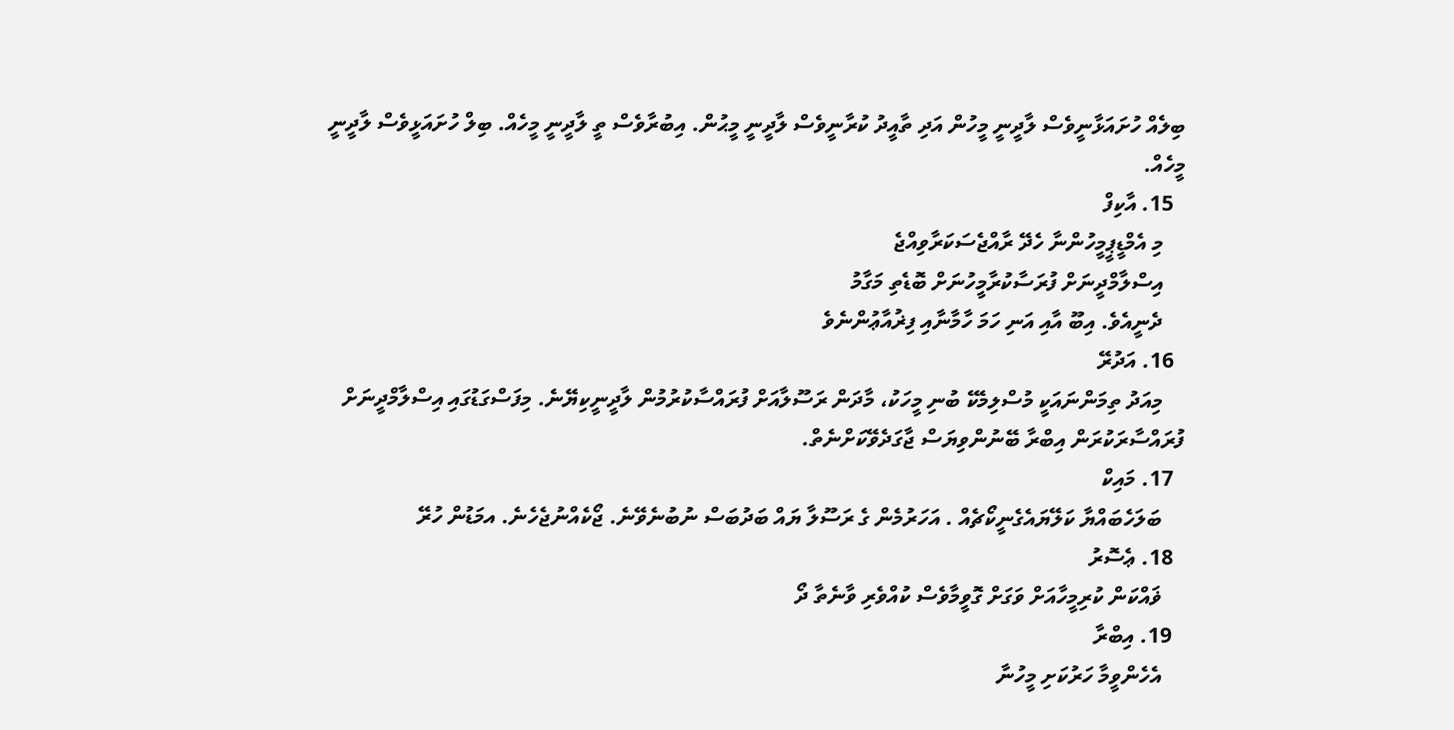ބިލެއް ހުށައަޅާނީވެސް ލާދީނީ މީހުން އަދި ތާއީދު ކުރާނީވެސް ލާދީނީ މީޙުން. އިބުރާވެސް ތީ ލާދީނީ މީހެއް. ބިލް ހުށައަޅީވެސް ލާދީނީ މީހެއް.
  15. އާކިފް
    މި އެމްޑީޕީމީހުންނާ ހެދޭ ރާއްޖެސަކަރާވިއްޖެ
    އިސްލާމްދީނަށް ފުރަސާކުރާމީހުނަށް ބޮޑެތި މަގާމު
    ދެނީއެވެ. އިބޫ އާއި އަނި ހަމަ ހާމާނާއި ފިޜުއާޢުންނެވެ
  16. އަދުރޭ
    މިއަދު ތިމަންނައަކީ މުސްލިމެކޭ ބުނި މީހަކު، މާދަން ރަސޫލާއަށް ފުރައްސާކުރުމުން ލާދީނީކިޔޭނެ. މިފަސްގަޑުގައި އިސްލާމްދީނަށް ފުރައްސާރަކުރަން އިބްރާ ބޭނުންވިޔަސް ޖާގަދެވޭކަށްނެތް.
  17. މައިކް
    ބަލަހެބައްޔާ ކަލޭޔައެގެނީކޯޗެއް . އަހަރުމެން ގެ ރަސޫލާ ޔައް ބަދުބަސް ނުބުނެވޭނެ. ޖޯކެއްނުޖެހެނެ. އމަޑުން ހުރޭ
  18. ޢެސޮރު
    ޥައްކަން ކުރިމީހާއަށް ވަގަށް ގޮވީމާވެސް ކުއްވެރި ވާނެތާ ދޯ
  19. އިބްރާ
    އެހެންވީމާ ހަރުކަށި މީހުނާ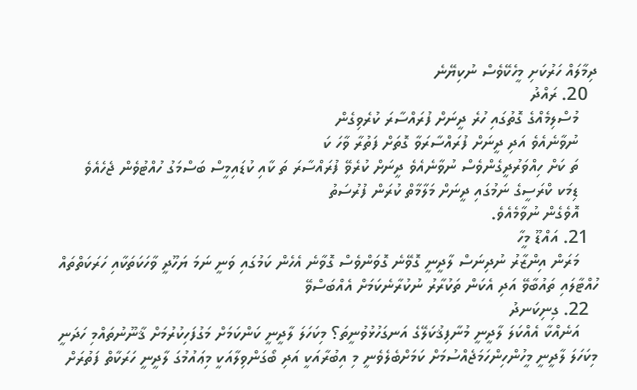ދިމާލައް ހަރުކަށި މީހެކޭވެސް ނުކިޔޭނެ
  20. ރައްދު
    މުސްލިމެއްގެ ގޮތުގައި ހުރެ ދީނަށް ފުރައްސާރަ ކުރެވިގެން
    ނުވާނެއެވެ އަދި ދީނަށް ފުރައްސާރަވާ ގޮތަށް ފަތުރާ ވާހަ ކަ
    ތަ ކަށް ހިއްވަރުދީގެންވެސް ނުވާނެއެވެ ދީނަށް ކުރެވޭ ފުރައްސާރަ ތަ ކާއި ކުޑައިމީސް ބަސްމަގު ހުއްޓުވެން ޖެހެއެވެ
    ޑިމަކ ކްރަސީގެ ނަމުގައި ދީނަށް މަލާމާތް ކުރަން ފުރުސަތު
    އޮވެގެން ނުވާމެއެވެ.
  21. އައްޑޫ މީހާ
    މަރަން އިންޒާރު ނުދިނަސް ލާދީނީ ގޮވޭނެ ގޮވަންވެސް ގޮވާނެ އެހެން ކަމުގައި ވަނީ ނަމަ ޔަހޫދީ ވާހަކަތަކާއި ހަރަކަތްތައް ހުއްޓާލައި ތައުބާވޭ އަދި އެކަން ތަކުރާރު ނުކުރާނެކަމަށް އެއްބަސްވޭ
  22. ގިނިކަނދު
    އަނެއްކާ އެއްކަލަ ލާދީނީ މުނާފިޤުކަލޭގެ އަނގަހުޅުވުނީތަ؟ މިކަހަލަ ލާދީނީ ކަންކަމަށް މަގުފަހިކުރުމަށް ޤާނޫނުތައްމި ހަދަނީ މިކަހަލަ ލާދީނީ މީހުންހިންހަމަޖެއްސުމަށް ކަމަށްބެލެވެނީ މި އިބުރާއަކީ އަދި ބޯގަންވިލާއަކީ މިޢައުމުގަ ލާދީނީ ހަރަކާތް ފަތުރަށް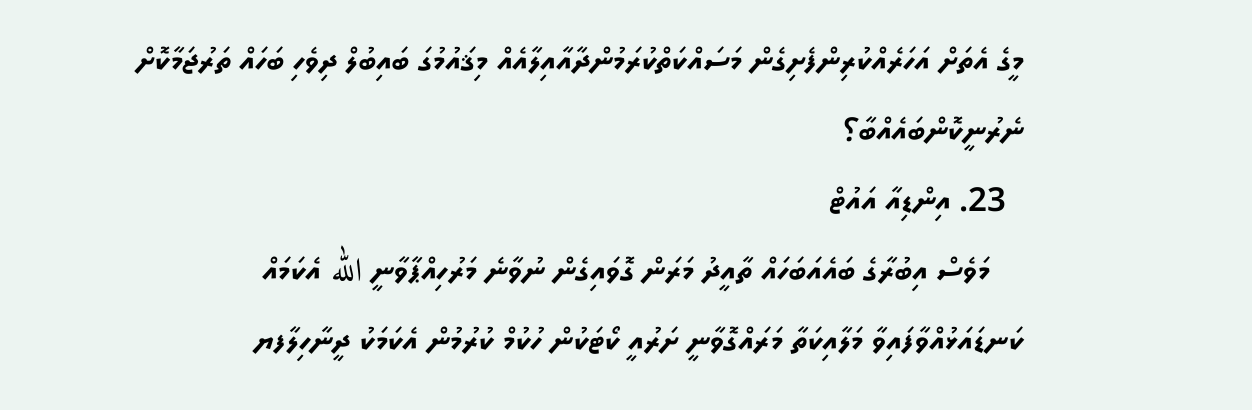މީގެ އެތަށް އަހަރެއްކުރިންފެށިގެން މަސައްކަތްކުރަމުންދާއާއިލާއެއް މިޤައުމުގަ ބައިބުލް ދިވެހި ބަހައް ތަރުޖަމާކޮށް ނެރުނީކޮންބައެއްބާ؟
  23. އިންޑިއާ އައުޓް
    މަވެސް އިބުރާގެ ބައެއަބަހައް ތާއީދު މަރަން ގޮވައިގެން ނުވާނެ މަރުހިއްޕާވާނީ الله އެކަމައް ކަނޑައަޅުއްވާފައިވާ މަލާއިކަތާ މަރައްގޮވާނީ ށަރުއީ ކޯޓަކުން ހުކުމް ކުރުމުން އެކަމަކު ދީނާހިލާފޔ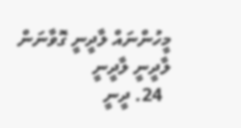މީހުންނައް ލާދީނީ ގޮވާނަން ލާދީނީ ލާދީނީ
  24. ދީނީ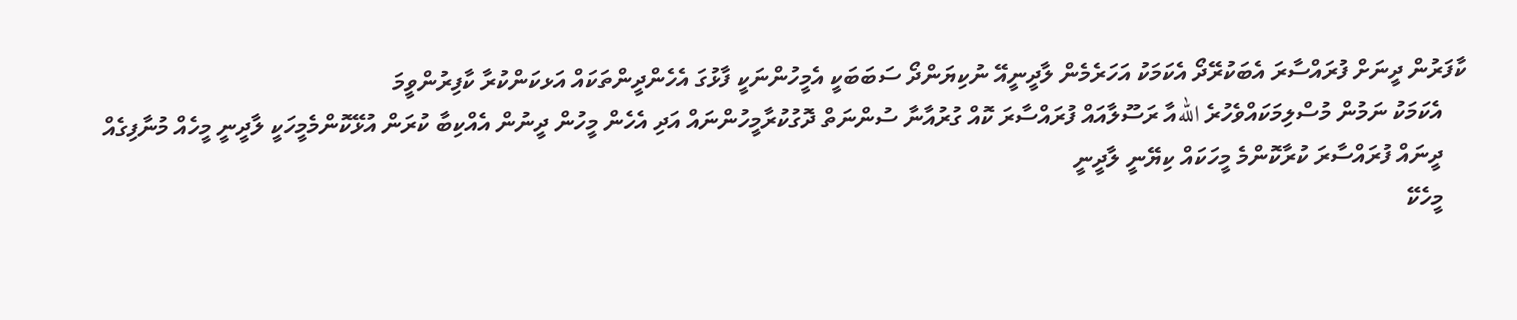ކާފަރުން ދީނަށް ފުރައްސާރަ އެބަކުރޭދޯ އެކަމަކު އަހަރެމެން ލާދީނީއޭ ނުކިޔަންދޯ ސަބަބަކީ އެމީހުންނަކީ ފާޅުގަ އެހެންދީންތަކައް އަޅކަންކުރާ ކާފިރުންވީމަ
    އެކަމަކު ނަމުން މުސްލިމަކައްވެހުރެ اللهއާ ރަސޫލާއައް ފުރައްސާރަ ކޮއް ގުރުއާނާ ސުންނަތް ދޮގުކުރާމީހުންނައް އަދި އެހެން މީހުން ދީނުން އެއްކިބާ ކުރަން އުޅޭކޮންމެމީހަކީ ލާދީނީ މީހެއް މުނާފިގެއް
    ދީނައް ފުރައްސާރަ ކުރާކޮންމެ މީހަކައް ކިޔޭނީ ލާދީނީ
    މީހެކޭ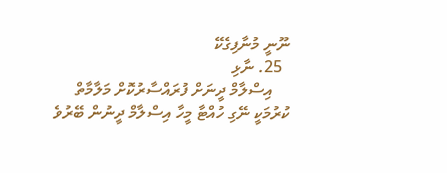ނޫނީ މުނާފިގެކޭ
  25. ނާޅި
    އިސްލާމް ދީނަށް ފުރައްސާރުކޮށް މަލާމާތް ކުރުމަކީ ނޭގި ހުއްޓާ މީހާ އިސްލާމް ދީނުން ބޭރުވެ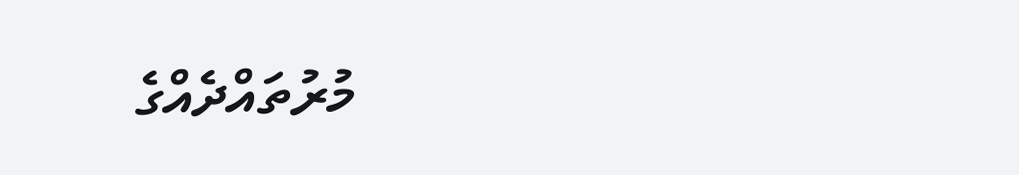މުރުތައްދެއްގެ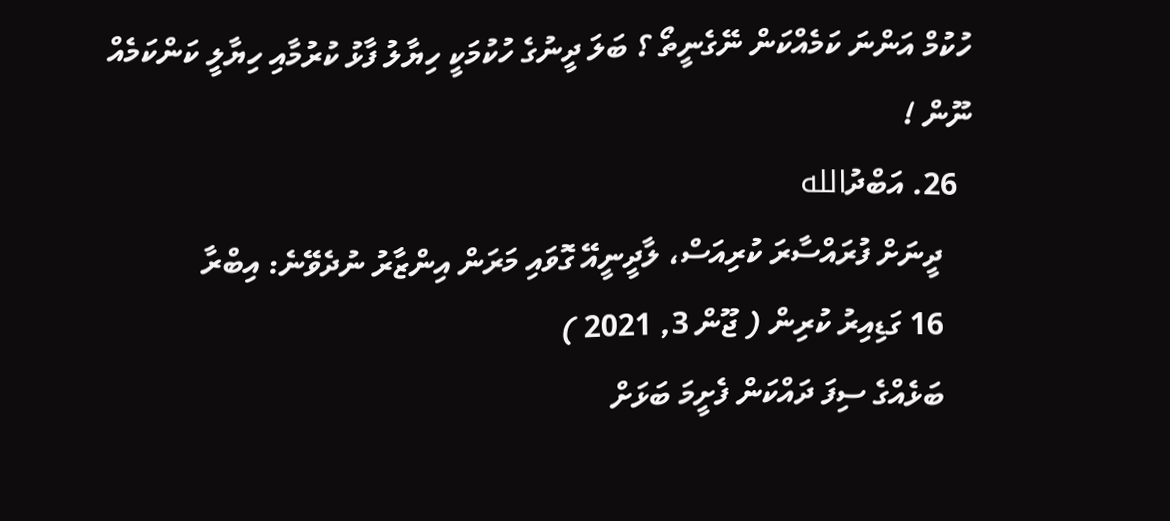ހުކުމް އަންނަ ކަމެއްކަން ނޭގެނީތޯ ؟ ބަލަ ދީނުގެ ހުކުމަކީ ހިޔާލު ފާޅު ކުރުމާއި ހިޔާލީ ކަންކަމެއް ނޫން !
  26. އަބްދުالله
    ދީނަށް ފުރައްސާރަ ކުރިއަސް، ލާދީނީއޭ ގޮވައި މަރަން އިންޒާރު ނުދެވޭނެ: އިބްރާ
    16 ގަޑިއިރު ކުރިން ( ޖޫން 3, 2021 )
    ބަޅެއްގެ ސިފަ ދައްކަން ފެށީމަ ބަޅަށް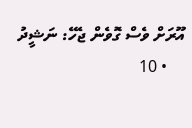އޫރަށް ވެސް ގޮވެން ޖެހޭ: ނަޝީދު
    • 10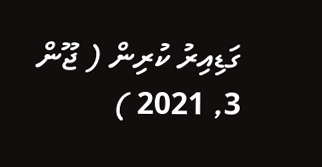ގަޑިއިރު ކުރިން ( ޖޫން 3, 2021 )